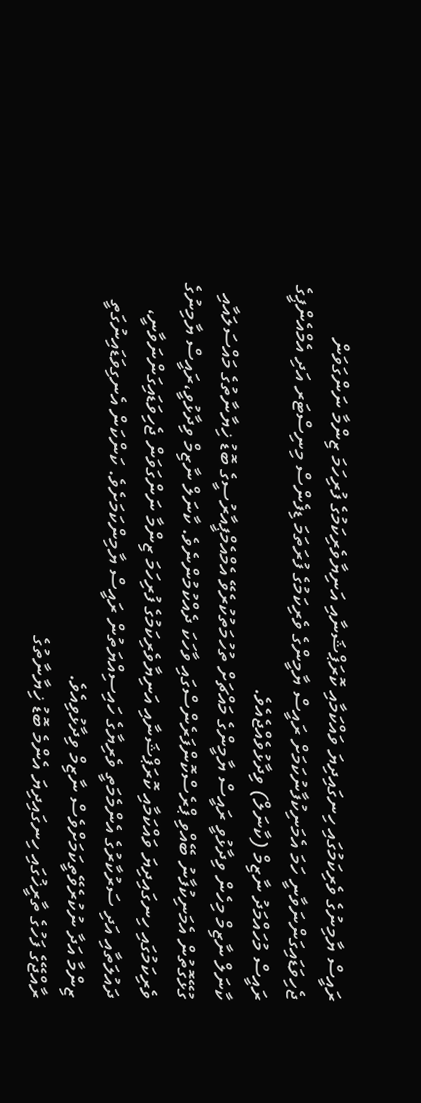ރައީސް ޔާމިނުގެ ވެރިކަމުގައި ހިނގައިދިޔަ ވައްކަމާއި ކޮރަޕްޝަނާއި އަނިޔާވެރިކަމުގެ ފުރިހަމަ ޒިންމާ ނަންގަވަން ޖެހިވަޑައިގަންނަވާނީ ހަމަ އެމަނިކުފާނުކަމަށް ރައީސް ޔާމީންގެ ވެރިކަމުގެ ފުރަތަމަ ޑިފެންސް މިނިސްޓަރ އަދި އެމްއެންޕީގެ ރައީސް މުހައްމަދު ނާޒިމް (ކާނަލް) ވިދާޅުވެއްޖެއެވެ.
ކާނަލް ނާޒިމް މިހެން ވިދާޅުވީ ރައީސް ޔާމީންގެ މައްޗަށް ތުހުމަތުކުރެވޭ އެމްއެމްޕީއާރުސީގެ ބޮޑު ޚިޔާނާތުގެ މައްސަލައާއި ގުޅޭގޮތުން އެމަނިކުފާނު ބޭއްވި ޕްރެސްކޮންފަރެންސްގައި ވާހަކަ ދެއްކުމުންނެވެ. ކާނަލް ނާޒިމް ވިދާޅުވީ،ރައީސް ޔާމިނުގެ ވެރިކަމުގައި ހިނގައިދިޔަ ވައްކަމާއި ކޮރަޕްޝަނާއި އަނިޔާވެރިކަމުގެ ފުރިހަމަ ޒިންމާ ނަންގަވަން ޖެހިވަޑައިގަންނަވާނީ، ދައުލަތާއި އަދި ސަރުކާރުގެ އެންމެމަތީ ވެރިޔާގެ ހައިސިއްޔަތުން ރައީސް ޔާމިންކަމަށެވެ. ކަންކަން އެނގިވަޑައިނުގަތީ ޒިންމާ އަދާ ނުކުރެވޭތީކަމަށްވެސް ނާޒިމް ވިދާޅުވިއެވެ.
ރާއްޖޭގެ ފަހުގެ ތާރީޚުގައި ހިނގައިދިޔަ އެންމެ ބޮޑު ޚިޔާނާތުގެ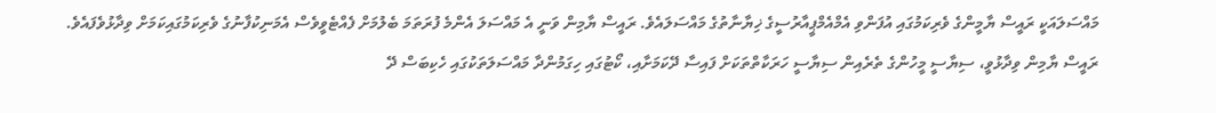މައްސަލައަކީ ރައީސް ޔާމީންގެ ވެރިކަމުގައި އުފަންވި އެމްއެމްޕީއާރުސީގެ ޚިޔާނާތުގެ މައްސަލައެވެ. ރައީސް ޔާމިން ވަނީ އެ މައްސަލަ އެންމެ ފުރަތަމަ ބެލުމަށް ފެއްޓެވީވެސް އެމަނިކުފާނުގެ ވެރިކަމުގައިކަމަށް ވިދާޅުވެފައެވެ.
ރައީސް ޔާމިން ވިދާޅުވީ، ސިޔާސީ މީހުންގެ ތެރެއިން ސިޔާސީ ހަރަކާތްތަކަށް ފައިސާ ދޭކަމަށާއި، ކޯޓުގައި ހިގަމުންދާ މައްސަލަތަކުގައި ހެކިބަސް ދޭ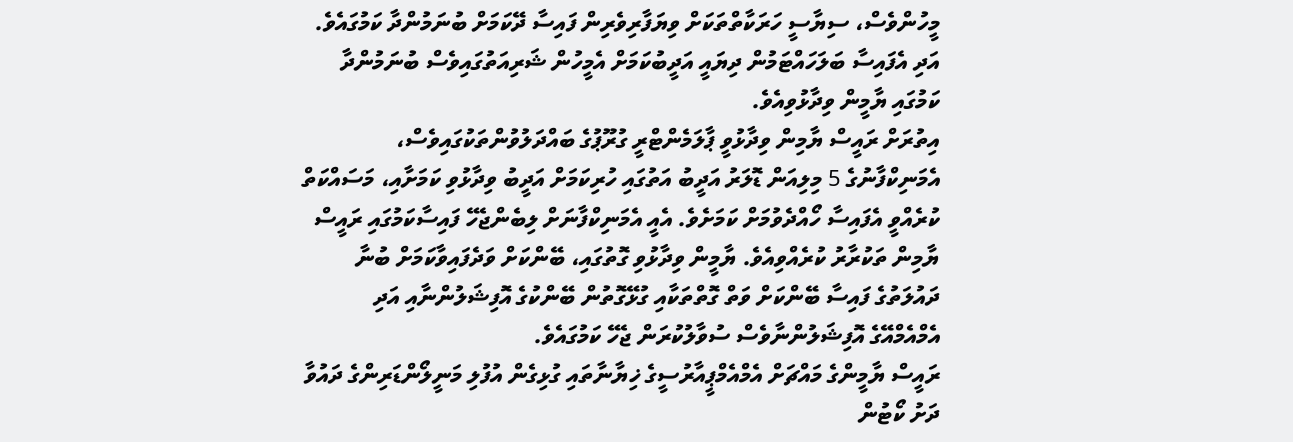މީހުންވެސް، ސިޔާސީ ހަރަކާތްތަކަށް ވިޔަފާރިވެރިން ފައިސާ ދޭކަމަށް ބުނަމުންދާ ކަމުގައެވެ. އަދި އެފައިސާ ބަލަހައްޓަމުން ދިޔައީ އަދީބުކަމަށް އެމީހުން ޝަރިއަތުގައިވެސް ބުނަމުންދާ ކަމުގައި ޔާމީން ވިދާޅުވިއެވެ.
އިތުރަށް ރައީސް ޔާމިން ވިދާޅުވީ ޕާލަމެންޓްރީ ގުރޫޕުގެ ބައްދަލުވުންތަކުގައިވެސް، އެމަނިކްފާނުގެ 5 މިލިއަން ޑޮލަރު އަދީބު އަތުގައި ހުރިކަމަށް އަދީބު ވިދާޅުވި ކަމަށާއި، މަސައްކަތް ކުރެއްވީ އެފައިސާ ހޯއްދެވުމަށް ކަމަށެވެ. އެއީ އެމަނިކްފާނަށް ލިބެންޖެހޭ ފައިސާކަމުގައި ރައީސް ޔާމިން ތަކުރާރު ކުރެއްވިއެވެ. ޔާމީން ވިދާޅުވި ގޮތުގައި، ބޭންކަށް ވަދެފައިވާކަމަށް ބުނާ ދައުލަތުގެ ފައިސާ ބޭންކަށް ވަތް ގޮތްތަކާއި ގުޅޭގޮތުން ބޭންކުގެ އޮފިޝަލުންނާއި އަދި އެމްއެމްއޭގެ އޮފިޝަލުންނާވެސް ސުވާލުކުރަން ޖެހޭ ކަމުގައެވެ.
ރައީސް ޔާމީންގެ މައްޗަށް އެމްއެމްޕީއާރުސީގެ ޚިޔާނާތައި ގުޅިގެން އުފުލި މަނީލޯންޑަރިންގެ ދައުވާ ދަށު ކޯޓުން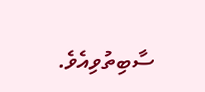ސާބިތުވިއެވެ.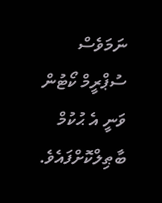ނަމަވެސް ސުޕްރީމް ކޯޓުން ވަނީ އެ ޙުކުމް ބާޠިލްކޮށްފައެވެ.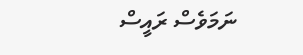ނަމަވެސް ރައީސް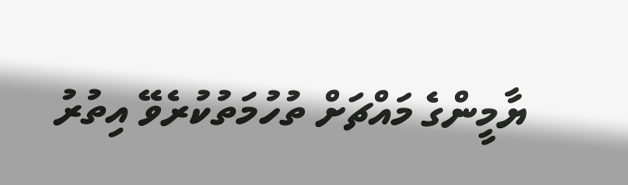ޔާމީންގެ މައްޗަށް ތުހުމަތުކުރެވޭ އިތުރު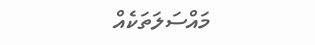މައްސަލަތަކެއް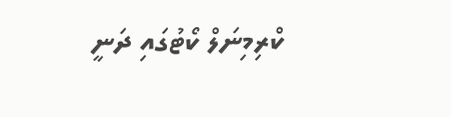ކްރިމިނަލް ކޯޓުގައި ދަނީ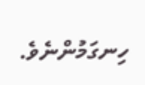ހިނގަމުންނެވެ.